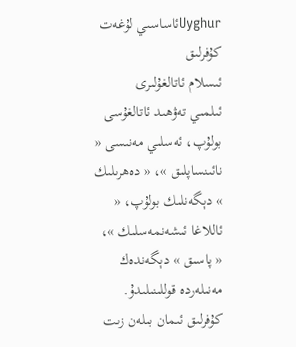Uyghurئاساسىي لۇغەت
كۇفرلىق
ئىسلام ئاتالغۇلىرى
ئىلمىي تەۋھىد ئاتالغۇسى بولۇپ، ئەسلىي مەنىسى « نائىنساپلىق »، « دەھرىلىك » دېگەنلىك بولۇپ، « ئاللاغا ئىشەنمەسلىك »، « پاسىق » دېگەندەك مەنىلەردە قوللىنىلىدۇ. كۇفرلىق ئىمان بىلەن زىت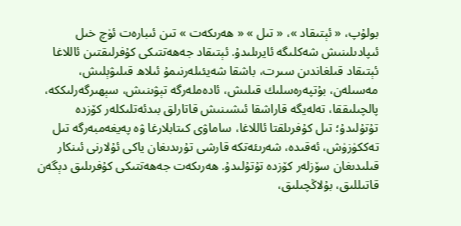بولۇپ، « ئېتىقاد »، « تىل » « ھەرىكەت » تىن ئىبارەت ئۈچ خىل ئىپادىلىنىش شەكلىگە ئايرىلىدۇ. ئېتىقاد جەھەتتىكى كۇفرلىقتىن ئاللاغا ئېتىقاد قىلغاندىن سىرت، باشقا شەيئىلەرنىمۇ ئىلاھ قىلىۋېلىش، مەسىلەن، بۇتپەرەسلىك قىلىش، ئادەملەرگە تېۋىنىش، سېھىرگەرلىككە، پالچىلىققا، تەلەيگە قاراشقا ئىشىنىش قاتارلق بىدئەتلىكلەر كۆزدە تۇتۇلىدۇ؛ تىل كۇفرىلقتا ئاللاغا، ساماۋى كىتابلارغا ۋە پەيغەمبەرگە تىل تەككۈزۈش، ئەقىدە، شەرىئەتكە قارشى تۇرىدىغان ياكى ئۇلارنى ئىنكار قىلىدىغان سۆزلەر كۆزدە تۇتۇلىدۇ. ھەرىكەت جەھەتتىكى كۇفرىلىق دېگەن قاتىللىق، بۇلاڭچىلىق،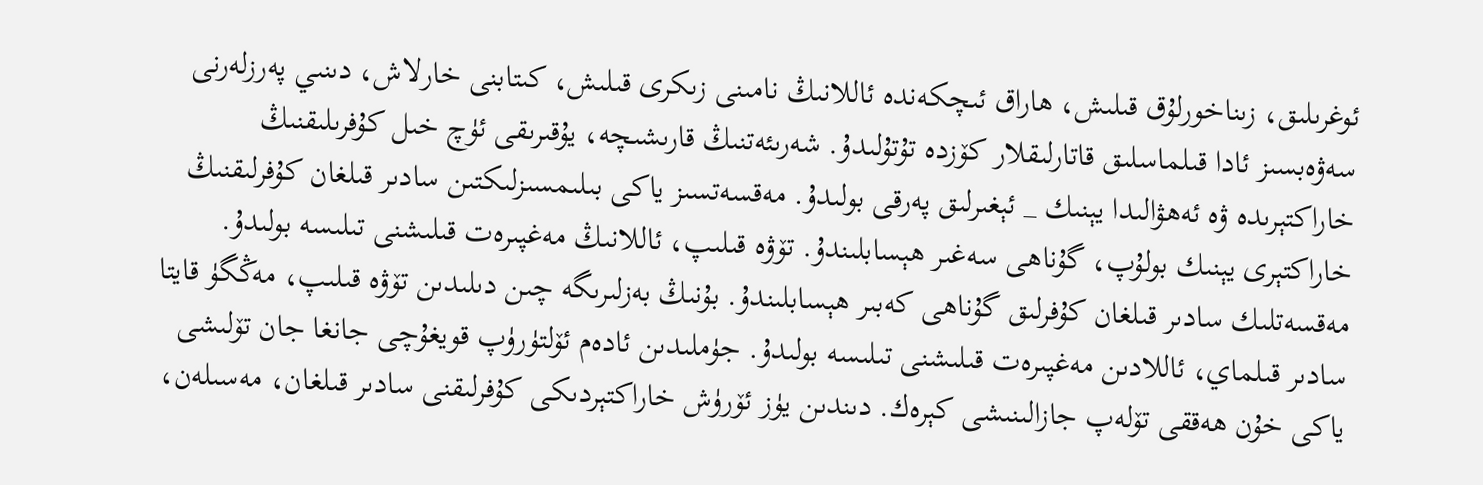ئوغرىلىق، زىناخورلۇق قىلىش، ھاراق ئىچكەندە ئاللانىڭ نامىنى زىكرى قىلىش، كىتابنى خارلاش، دىنىي پەرزلەرنى سەۋەبسىز ئادا قىلماسلىق قاتارلىقلار كۆزدە تۇتۇلىدۇ. شەرىئەتنىڭ قارىشىچە، يۇقىرىقى ئۈچ خىل كۇفرىلىقنىڭ خاراكتېرىدە ۋە ئەھۋالىدا يېنىك _ ئېغىرلىق پەرقى بولىدۇ. مەقسەتسىز ياكى بىلىمسىزلىكتىن سادىر قىلغان كۇفرلىقنىڭ خاراكتېرى يېنىك بولۇپ، گۇناھى سەغىر ھېسابلىندۇ. تۆۋە قىلىپ، ئاللانىڭ مەغپىرەت قىلىشنى تىلىسە بولىدۇ. مەقسەتلىك سادىر قىلغان كۇفرلىق گۇناھى كەبىر ھېسابلىندۇ. بۇنىڭ بەزلىرىگە چىن دىلىدىن تۆۋە قىلىپ، مەڭگۈ قايتا سادىر قىلماي، ئاللادىن مەغپىرەت قىلىشنى تىلىسە بولىدۇ. جۈملىدىن ئادەم ئۆلتۈرۈپ قويغۇچى جانغا جان تۆلىشى ياكى خۇن ھەققى تۆلەپ جازالىنىشى كېرەك. دىندىن يۈز ئۆرۈش خاراكتېردىكى كۇفرلىقنى سادىر قىلغان، مەسىلەن،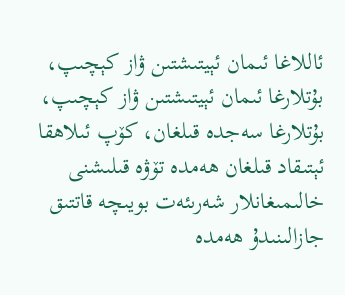ئاللاغا ئىمان ئېيتىشتىن ۋاز كېچىپ، بۇتلارغا ئىمان ئېيتىشتىن ۋاز كېچىپ، بۇتلارغا سەجدە قىلغان، كۆپ ئىلاھقا ئېتىقاد قىلغان ھەمدە تۆۋە قىلىشنى خالىمىغانلار شەرىئەت بويىچە قاتتىق جازالىنىدۇ ھەمدە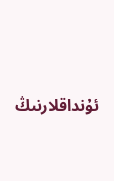ئۇنداقلارنىڭ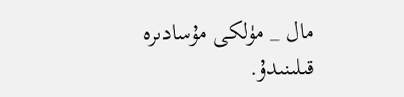مال _ مۈلكى مۇسادىرە قىلىنىدۇ.